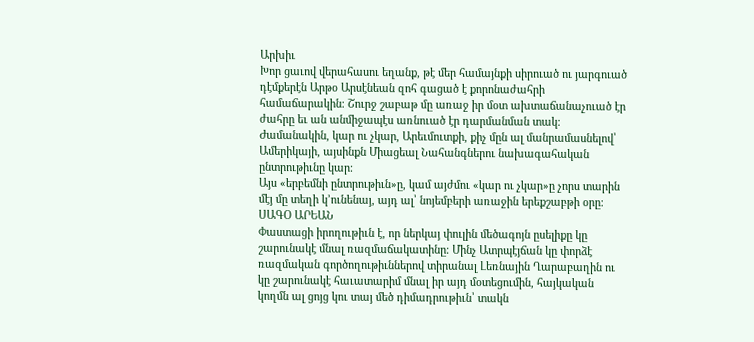Արխիւ
Խոր ցաւով վերահասու եղանք, թէ մեր համայնքի սիրուած ու յարգուած դէմքերէն Արթօ Արսէնեան զոհ գացած է քորոնաժահրի համաճարակին։ Շուրջ շաբաթ մը առաջ իր մօտ ախտաճանաչուած էր ժահրը եւ ան անմիջապէս առնուած էր դարմանման տակ։
Ժամանակին, կար ու չկար, Արեւմուտքի, քիչ մըն ալ մանրամասնելով՝ Ամերիկայի, այսինքն Միացեալ Նահանգներու նախագահական ընտրութիւնը կար։
Այս «երբեմնի ընտրութիւն»ը, կամ այժմու «կար ու չկար»ը չորս տարին մէյ մը տեղի կ՚ունենայ, այդ ալ՝ նոյեմբերի առաջին երեքշաբթի օրը։
ՍԱԳՕ ԱՐԵԱՆ
Փաստացի իրողութիւն է, որ ներկայ փուլին մեծագոյն ըսելիքը կը շարունակէ մնալ ռազմաճակատինը։ Մինչ Ատրպէյճան կը փորձէ ռազմական գործողութիւններով տիրանալ Լեռնային Ղարաբաղին ու կը շարունակէ հաւատարիմ մնալ իր այդ մօտեցումին, հայկական կողմն ալ ցոյց կու տայ մեծ դիմադրութիւն՝ տակն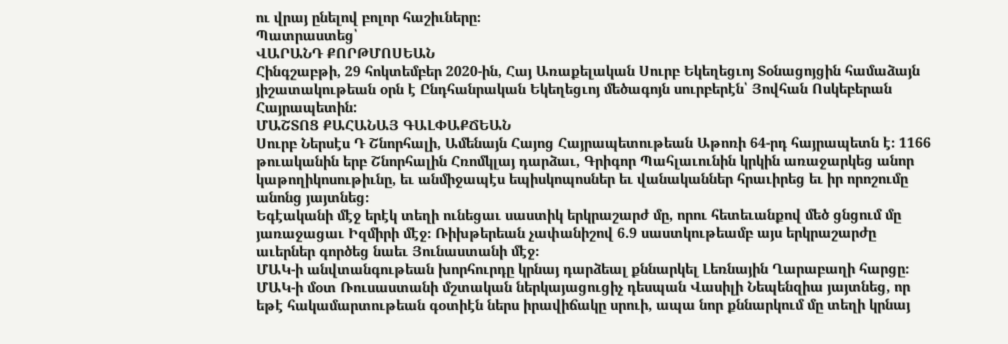ու վրայ ընելով բոլոր հաշիւները։
Պատրաստեց՝
ՎԱՐԱՆԴ ՔՈՐԹՄՈՍԵԱՆ
Հինգշաբթի, 29 հոկտեմբեր 2020-ին, Հայ Առաքելական Սուրբ Եկեղեցւոյ Տօնացոյցին համաձայն յիշատակութեան օրն է Ընդհանրական Եկեղեցւոյ մեծագոյն սուրբերէն՝ Յովհան Ոսկեբերան Հայրապետին:
ՄԱՇՏՈՑ ՔԱՀԱՆԱՅ ԳԱԼՓԱՔՃԵԱՆ
Սուրբ Ներսէս Դ Շնորհալի, Ամենայն Հայոց Հայրապետութեան Աթոռի 64-րդ հայրապետն է։ 1166 թուականին երբ Շնորհալին Հռոմկլայ դարձաւ, Գրիգոր Պահլաւունին կրկին առաջարկեց անոր կաթողիկոսութիւնը, եւ անմիջապէս եպիսկոպոսներ եւ վանականներ հրաւիրեց եւ իր որոշումը անոնց յայտնեց։
Եգէականի մէջ երէկ տեղի ունեցաւ սաստիկ երկրաշարժ մը, որու հետեւանքով մեծ ցնցում մը յառաջացաւ Իզմիրի մէջ։ Ռիխթերեան չափանիշով 6.9 սաստկութեամբ այս երկրաշարժը աւերներ գործեց նաեւ Յունաստանի մէջ։
ՄԱԿ-ի անվտանգութեան խորհուրդը կրնայ դարձեալ քննարկել Լեռնային Ղարաբաղի հարցը։ ՄԱԿ-ի մօտ Ռուսաստանի մշտական ներկայացուցիչ դեսպան Վասիլի Նեպենզիա յայտնեց, որ եթէ հակամարտութեան գօտիէն ներս իրավիճակը սրուի, ապա նոր քննարկում մը տեղի կրնայ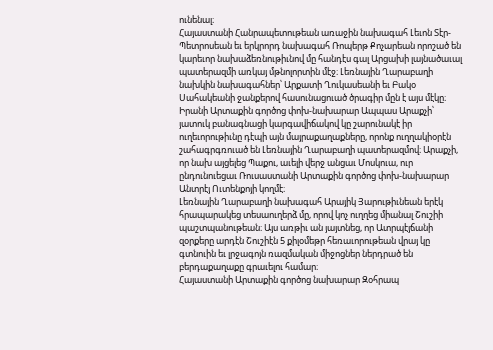ունենալ։
Հայաստանի Հանրապետութեան առաջին նախագահ Լեւոն Տէր-Պետրոսեան եւ երկրորդ նախագահ Ռոպերթ Քոչարեան որոշած են կարեւոր նախաձեռնութիւնով մը հանդէս գալ Արցախի լայնածաւալ պատերազմի առկայ մթնոլորտին մէջ։ Լեռնային Ղարաբաղի նախկին նախագահներ՝ Արքատի Ղուկասեանի եւ Բակօ Սահակեանի ջանքերով հասունացուած ծրագիր մըն է այս մէկը։
Իրանի Արտաքին գործոց փոխ-նախարար Ապպաս Արաքչի՝ յատուկ բանագնացի կարգավիճակով կը շարունակէ իր ուղեւորութիւնը դէպի այն մայրաքաղաքները, որոնք ուղղակիօրէն շահագրգռուած են Լեռնային Ղարաբաղի պատերազմով։ Արաքչի, որ նախ այցելեց Պաքու, աւելի վերջ անցաւ Մոսկուա, ուր ընդունուեցաւ Ռուսաստանի Արտաքին գործոց փոխ-նախարար Անտրէյ Ուտենքոյի կողմէ։
Լեռնային Ղարաբաղի նախագահ Արայիկ Յարութիւնեան երէկ հրապարակեց տեսաուղերձ մը, որով կոչ ուղղեց միանալ Շուշիի պաշտպանութեան։ Այս առթիւ ան յայտնեց, որ Ատրպէյճանի զօրքերը արդէն Շուշիէն 5 քիլօմեթր հեռաւորութեան վրայ կը գտնուին եւ լրջագոյն ռազմական միջոցներ ներդրած են բերդաքաղաքը գրաւելու համար։
Հայաստանի Արտաքին գործոց նախարար Զօհրապ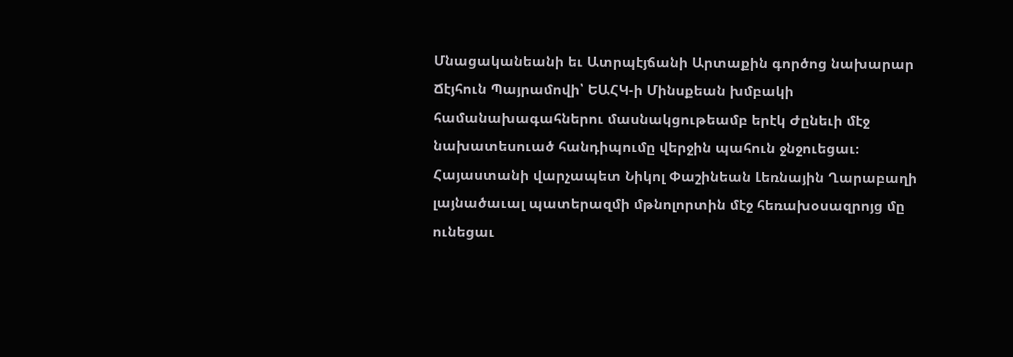Մնացականեանի եւ Ատրպէյճանի Արտաքին գործոց նախարար Ճէյհուն Պայրամովի՝ ԵԱՀԿ-ի Մինսքեան խմբակի համանախագահներու մասնակցութեամբ երէկ Ժընեւի մէջ նախատեսուած հանդիպումը վերջին պահուն ջնջուեցաւ։
Հայաստանի վարչապետ Նիկոլ Փաշինեան Լեռնային Ղարաբաղի լայնածաւալ պատերազմի մթնոլորտին մէջ հեռախօսազրոյց մը ունեցաւ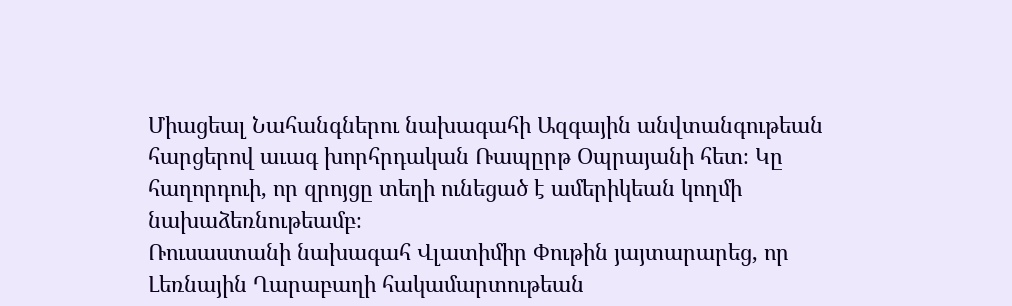Միացեալ Նահանգներու նախագահի Ազգային անվտանգութեան հարցերով աւագ խորհրդական Ռապըրթ Օպրայանի հետ։ Կը հաղորդուի, որ զրոյցը տեղի ունեցած է ամերիկեան կողմի նախաձեռնութեամբ։
Ռուսաստանի նախագահ Վլատիմիր Փութին յայտարարեց, որ Լեռնային Ղարաբաղի հակամարտութեան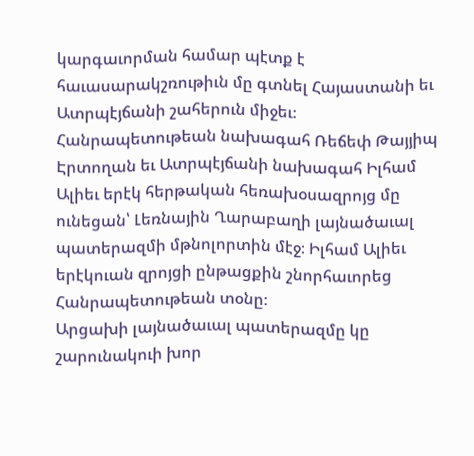կարգաւորման համար պէտք է հաւասարակշռութիւն մը գտնել Հայաստանի եւ Ատրպէյճանի շահերուն միջեւ։
Հանրապետութեան նախագահ Ռեճեփ Թայյիպ Էրտողան եւ Ատրպէյճանի նախագահ Իլհամ Ալիեւ երէկ հերթական հեռախօսազրոյց մը ունեցան՝ Լեռնային Ղարաբաղի լայնածաւալ պատերազմի մթնոլորտին մէջ։ Իլհամ Ալիեւ երէկուան զրոյցի ընթացքին շնորհաւորեց Հանրապետութեան տօնը։
Արցախի լայնածաւալ պատերազմը կը շարունակուի խոր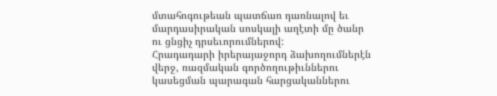մտահոգութեան պատճառ դառնալով եւ մարդասիրական սոսկալի աղէտի մը ծանր ու ցնցիչ դրսեւորումներով:
Հրադադարի իրերայաջորդ ձախողումներէն վերջ, ռազմական գործողութիւններու կասեցման պարագան հարցականներու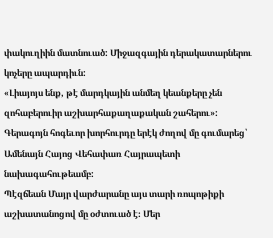փակուղիին մատնուած: Միջազգային դերակատարներու կոչերը ապարդիւն:
«Լիայոյս ենք, թէ մարդկային անմեղ կեանքերը չեն զոհաբերուիր աշխարհաքաղաքական շահերու»:
Գերագոյն հոգեւոր խորհուրդը երէկ ժողով մը գումարեց՝ Ամենայն Հայոց Վեհափառ Հայրապետի նախագահութեամբ:
Պէզճեան Մայր վարժարանը այս տարի ռոպոթիքի աշխատանոցով մը օժտուած է։ Մեր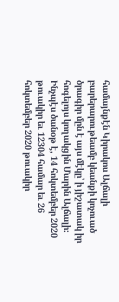համայնքէն Կիրակոս Ալճալի բարերարութեամբ կեանքի կոչուած ծրագիր մըն է այս մէկը՝ ի յիշատակ իր հոգելոյս կողակցին Մարին Ալճալի։
Ինչպէս ծանօթ է, 14 հոկտեմբեր 2020 թուակիր եւ 12304 համար եւ 26 հոկտեմբեր 2020 թուակիր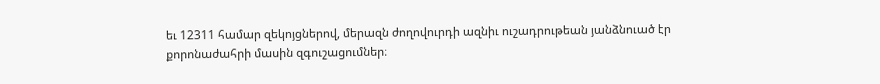եւ 12311 համար զեկոյցներով, մերազն ժողովուրդի ազնիւ ուշադրութեան յանձնուած էր քորոնաժահրի մասին զգուշացումներ։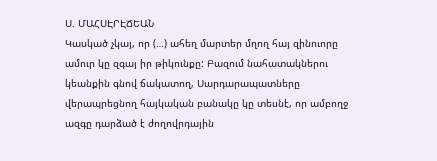Ս. ՄԱՀՍԷՐԷՃԵԱՆ
Կասկած չկայ, որ (…) ահեղ մարտեր մղող հայ զինուորը ամուր կը զգայ իր թիկունքը: Բազում նահատակներու կեանքին գնով ճակատող, Սարդարապատները վերապրեցնող հայկական բանակը կը տեսնէ, որ ամբողջ ազգը դարձած է ժողովրդային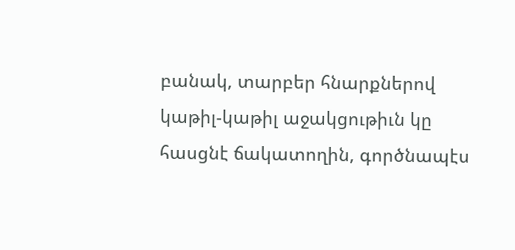բանակ, տարբեր հնարքներով կաթիլ-կաթիլ աջակցութիւն կը հասցնէ ճակատողին, գործնապէս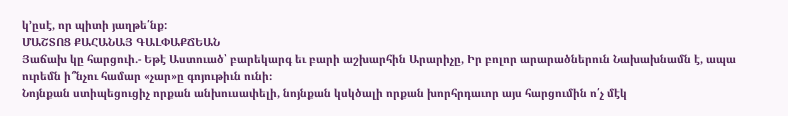կ՚ըսէ, որ պիտի յաղթե՛նք:
ՄԱՇՏՈՑ ՔԱՀԱՆԱՅ ԳԱԼՓԱՔՃԵԱՆ
Յաճախ կը հարցուի.- Եթէ Աստուած՝ բարեկարգ եւ բարի աշխարհին Արարիչը, Իր բոլոր արարածներուն Նախախնամն է, ապա ուրեմն ի՞նչու համար «չար»ը գոյութիւն ունի։
Նոյնքան ստիպեցուցիչ որքան անխուսափելի, նոյնքան կսկծալի որքան խորհրդաւոր այս հարցումին ո՛չ մէկ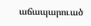աճապարուած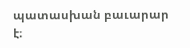պատասխան բաւարար է։